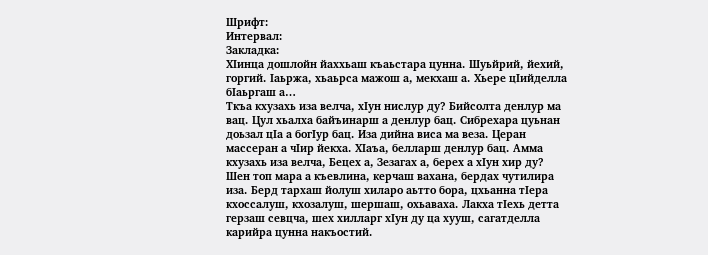Шрифт:
Интервал:
Закладка:
ХIинца дошлойн йаххьаш къаьстара цунна. Шуьйрий, йехий, горгий. Iаьржа, хьаьрса мажош а, мекхаш а. Хьере цIийделла бIаьргаш а…
Ткъа кхузахь иза велча, хIун нислур ду? Бийсолта денлур ма вац. Цул хьалха байъинарш а денлур бац. Сибрехара цуьнан доьзал цIа а богIур бац. Иза дийна виса ма веза. Церан массеран а чIир йекха. ХIаъа, белларш денлур бац. Амма кхузахь иза велча, Бецех а, Зезагах а, берех а хIун хир ду?
Шен топ мара а къевлина, керчаш вахана, бердах чутилира иза. Берд тархаш йолуш хиларо аьтто бора, цхьанна тIера кхоссалуш, кхозалуш, шершаш, охьаваха. Лакха тIехь детта герзаш севцча, шех хилларг хIун ду ца хууш, сагатделла карийра цунна накъостий.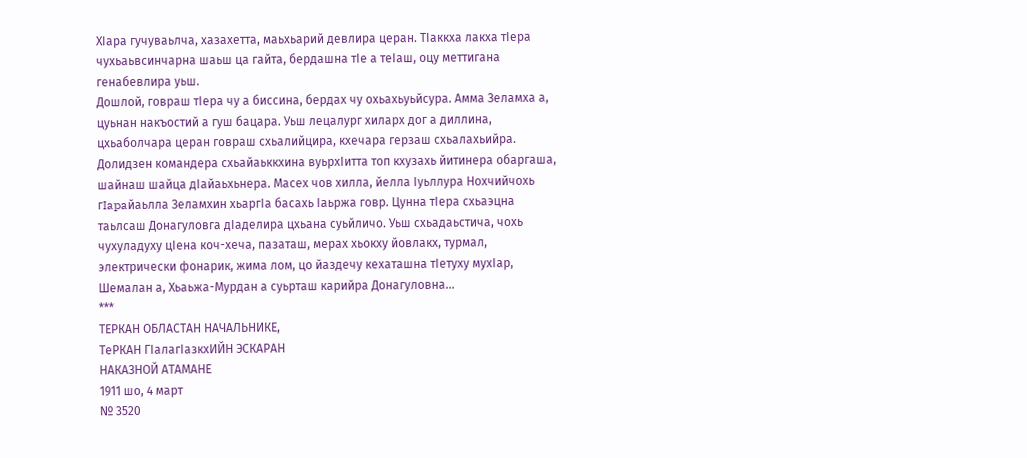ХIара гучуваьлча, хазахетта, маьхьарий девлира церан. ТIаккха лакха тIера чухьаьвсинчарна шаьш ца гайта, бердашна тIе а теIаш, оцу меттигана генабевлира уьш.
Дошлой, говраш тIера чу а биссина, бердах чу охьахьуьйсура. Амма Зеламха а, цуьнан накъостий а гуш бацара. Уьш лецалург хиларх дог а диллина, цхьаболчара церан говраш схьалийцира, кхечара герзаш схьалахьийра. Долидзен командера схьайаьккхина вуьрхIитта топ кхузахь йитинера обаргаша, шайнаш шайца дIайаьхьнера. Масех чов хилла, йелла Iуьллура Нохчийчохь гIapaйаьлла Зеламхин хьаргIа басахь Iаьржа говр. Цунна тIера схьаэцна таьлсаш Донагуловга дIаделира цхьана суьйличо. Уьш схьадаьстича, чохь чухуладуху цIена коч-хеча, пазаташ, мерах хьокху йовлакх, турмал, электрически фонарик, жима лом, цо йаздечу кехаташна тIетуху мухIар, Шемалан а, Хьаьжа-Мурдан а суьрташ карийра Донагуловна…
***
ТЕРКАН ОБЛАСТАН НАЧАЛЬНИКЕ,
TеPКAН ГIалагIазкхИЙН ЭСКАРАН
НАКАЗНОЙ АТАМАНЕ
1911 шо, 4 март
№ 3520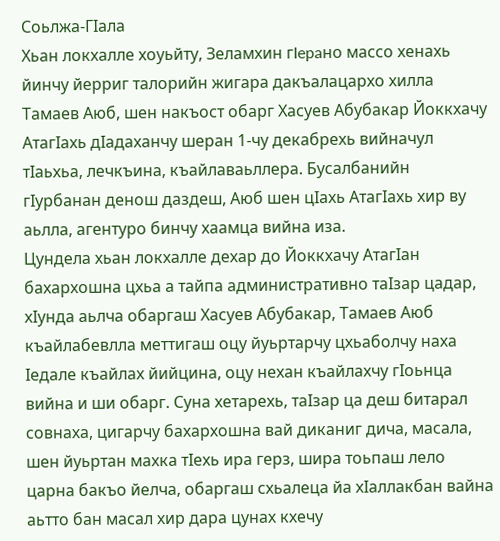Соьлжа-ГIала
Хьан локхалле хоуьйту, Зеламхин гIepaнo массо хенахь йинчу йерриг талорийн жигара дакъалацархо хилла Тамаев Аюб, шен накъост обарг Хасуев Абубакар Йоккхачу АтагIахь дIадаханчу шеран 1-чу декабрехь вийначул тIаьхьа, лечкъина, къайлаваьллера. Бусалбанийн гIурбанан денош даздеш, Аюб шен цIахь АтагIахь хир ву аьлла, агентуро бинчу хаамца вийна иза.
Цундела хьан локхалле дехар до Йоккхачу АтагIан бахархошна цхьа а тайпа административно таIзар цадар, хIунда аьлча обаргаш Хасуев Абубакар, Тамаев Аюб къайлабевлла меттигаш оцу йуьртарчу цхьаболчу наха Iедале къайлах йийцина, оцу нехан къайлахчу гIоьнца вийна и ши обарг. Суна хетарехь, таIзар ца деш битарал совнаха, цигарчу бахархошна вай диканиг дича, масала, шен йуьртан махка тIехь ира герз, шира тоьпаш лело царна бакъо йелча, обаргаш схьалеца йа хIаллакбан вайна аьтто бан масал хир дара цунах кхечу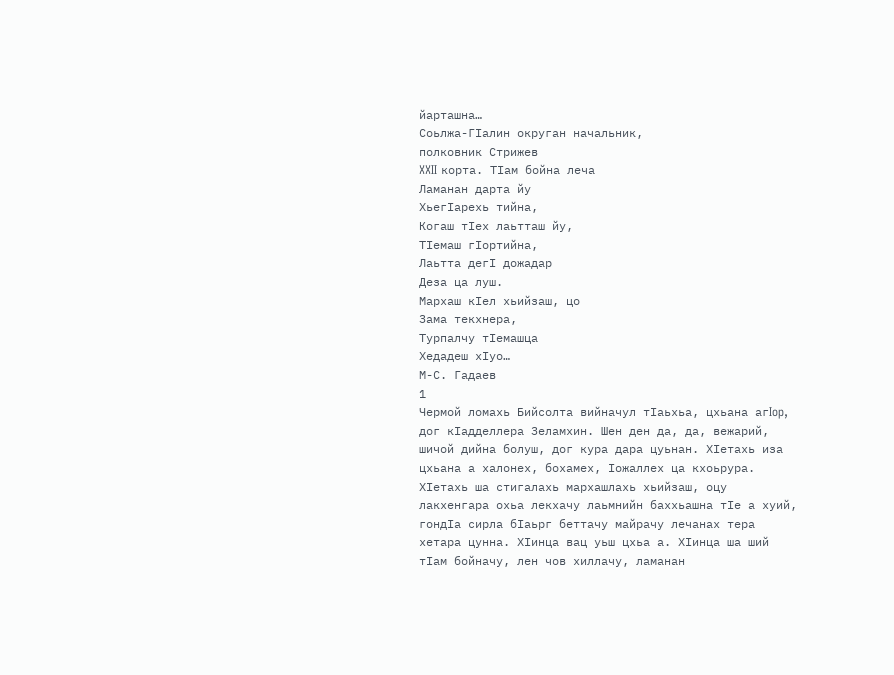йарташна…
Соьлжа-ГIалин округан начальник,
полковник Стрижев
XXII корта. ТIам бойна леча
Ламанан дарта йу
ХьегIарехь тийна,
Когаш тIех лаьтташ йу,
ТIемаш гIортийна,
Лаьтта дeгI дожадар
Деза ца луш.
Мархаш кIел хьийзаш, цо
Зама текхнера,
Турпалчу тIемашца
Хедадеш xIуo…
М-С. Гадаев
1
Чермой ломахь Бийсолта вийначул тIаьхьа, цхьана aгIop, дог кIадделлера Зеламхин. Шен ден да, да, вежарий, шичой дийна болуш, дог кура дара цуьнан. ХIетахь иза цхьана а халонех, бохамех, Iожаллех ца кхоьрура. XIетахь ша стигалахь мархашлахь хьийзаш, оцу лакхенгара охьа лекхачу лаьмнийн баххьашна тIе а хуий, гондIа сирла бIаьрг беттачу майрачу лечанах тера хетара цунна. ХIинца вац уьш цхьа а. ХIинца ша ший тIам бойначу, лен чов хиллачу, ламанан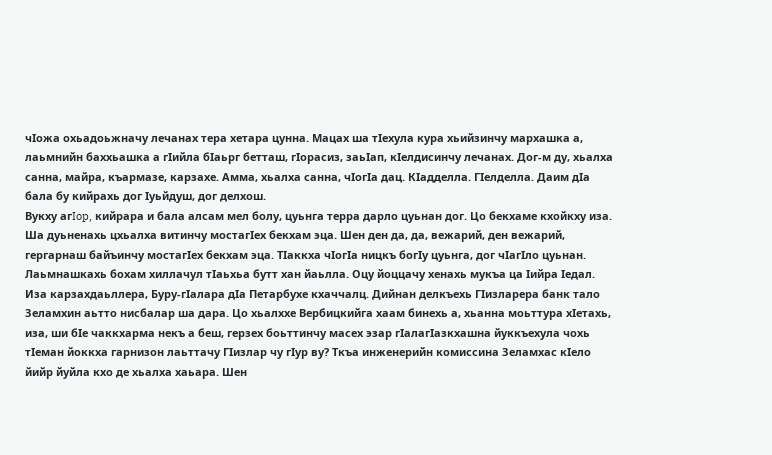чIожа охьадоьжначу лечанах тера хетара цунна. Мацах ша тIехула кура хьийзинчу мархашка а, лаьмнийн баххьашка а гIийла бIаьрг бетташ, гIорасиз, заьIап, кIелдисинчу лечанах. Дог-м ду, хьалха санна, майра, къармазе, карзахе. Амма, хьалха санна, чIогIа дац. КIадделла. ГIелделла. Даим дIа бала бу кийрахь дог Iуьйдуш, дог делхош.
Вукху aгIop, кийрара и бала алсам мел болу, цуьнга терра дарло цуьнан дог. Цо бекхаме кхойкху иза. Ша дуьненахь цхьалха витинчу мостагIех бекхам эца. Шен ден да, да, вежарий, ден вежарий, гергарнаш байъинчу мостагIех бекхам эца. ТIаккха чIогIа ницкъ богIу цуьнга, дог чIагIло цуьнан.
Лаьмнашкахь бохам хиллачул тIaьxьa бутт хан йаьлла. Оцу йоццачу хенахь мукъа ца Iийра Iедал. Иза карзахдаьллера, Буру-гIалара дIа Петарбухе кхаччалц. Дийнан делкъехь ГIизларера банк тало Зеламхин аьтто нисбалар ша дара. Цо хьалххе Вербицкийга хаам бинехь а, хьанна моьттура хIетахь, иза, ши бIе чаккхарма некъ а беш, герзех боьттинчу масех эзар гIалагIазкхашна йуккъехула чохь тIеман йоккха гарнизон лаьттачу ГIизлар чу гIур ву? Ткъа инженерийн комиссина Зеламхас кIело йийр йуйла кхо де хьалха хаьара. Шен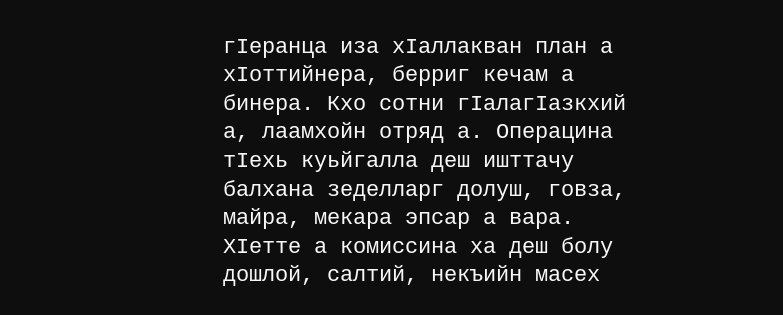гIеранца иза хIаллакван план а хIоттийнера, берриг кечам а бинера. Кхо сотни гIалагIазкхий а, лаамхойн отряд а. Операцина тIехь куьйгалла деш ишттачу балхана зеделларг долуш, говза, майра, мекара эпсар а вара. ХIетте а комиссина ха деш болу дошлой, салтий, некъийн масех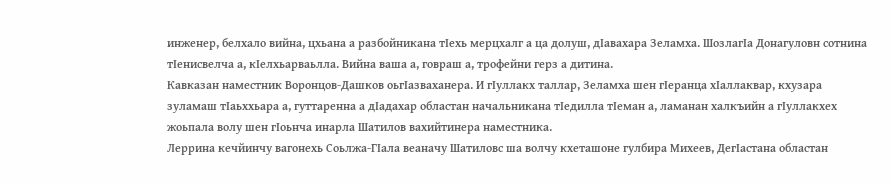инженер, белхало вийна, цхьана а разбойникана тIехь мерцхалг а ца долуш, дIавахара Зеламха. ШозлагIа Донагуловн сотнина тIенисвелча а, кIелхьарваьлла. Вийна ваша а, говраш а, трофейни герз а дитина.
Кавказан наместник Воронцов-Дашков оьгIазваханера. И гIуллакх таллар, Зеламха шен гIеранца хIаллаквар, кхузара зуламаш тIаьххьара а, гуттаренна а дIадахар областан начальникана тIедилла тIеман а, ламанан халкъийн а гIуллакхех жоьпала волу шен гIоьнча инарла Шатилов вахийтинера наместника.
Леррина кечйинчу вагонехь Соьлжа-ГIала веаначу Шатиловс ша волчу кхеташоне гулбира Михеев, ДегIастана областан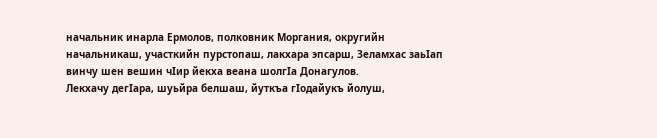начальник инарла Ермолов, полковник Моргания, округийн начальникаш, участкийн пурстопаш, лакхара эпсарш, Зеламхас заьIап винчу шен вешин чIир йекха веана шолгIа Донагулов.
Лекхачу дегIара, шуьйра белшаш, йуткъа гIодайукъ йолуш,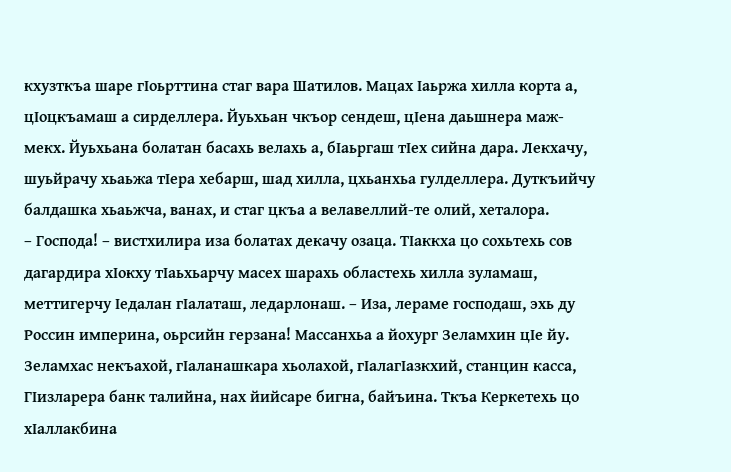кхузткъа шаре гIоьрттина стаг вара Шатилов. Мацах Iаьржа хилла корта а, цIоцкъамаш а сирделлера. Йуьхьан чкъор сендеш, цIена даьшнера маж-мекх. Йуьхьана болатан басахь велахь а, бIаьргаш тIех сийна дара. Лекхачу, шуьйрачу хьаьжа тIера хебарш, шад хилла, цхьанхьа гулделлера. Дуткъийчу балдашка хьаьжча, ванах, и стаг цкъа а велавеллий-те олий, хеталора.
– Господа! – вистхилира иза болатах декачу озаца. ТIаккха цо сохьтехь сов дагардира хIокху тIаьхьарчу масех шарахь областехь хилла зуламаш, меттигерчу Iедалан гIалаташ, ледарлонаш. – Иза, лераме господаш, эхь ду Россин империна, оьрсийн герзана! Массанхьа а йохург Зеламхин цIе йу. Зеламхас некъахой, гIаланашкара хьолахой, гIалагIазкхий, станцин касса, ГIизларера банк талийна, нах йийсаре бигна, байъина. Ткъа Керкетехь цо хIаллакбина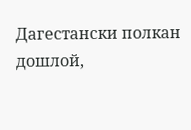Дагестански полкан дошлой,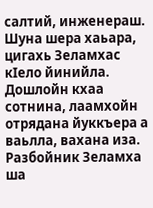салтий, инженераш. Шуна шера хаьара, цигахь Зеламхас кIело йинийла. Дошлойн кхаа сотнина, лаамхойн отрядана йуккъера а ваьлла, вахана иза. Разбойник Зеламха ша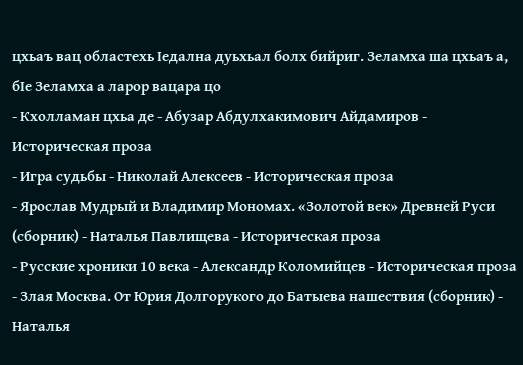цхьаъ вац областехь Iедална дуьхьал болх бийриг. Зеламха ша цхьаъ а, бIе Зеламха а ларор вацара цо
- Кхолламан цхьа де - Абузар Абдулхакимович Айдамиров - Историческая проза
- Игра судьбы - Николай Алексеев - Историческая проза
- Ярослав Мудрый и Владимир Мономах. «Золотой век» Древней Руси (сборник) - Наталья Павлищева - Историческая проза
- Русские хроники 10 века - Александр Коломийцев - Историческая проза
- Злая Москва. От Юрия Долгорукого до Батыева нашествия (сборник) - Наталья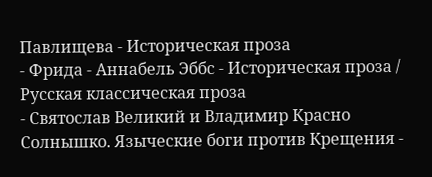Павлищева - Историческая проза
- Фрида - Аннабель Эббс - Историческая проза / Русская классическая проза
- Святослав Великий и Владимир Красно Солнышко. Языческие боги против Крещения -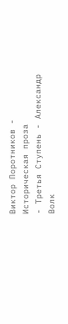Виктор Поротников - Историческая проза
- Третья Ступень - Александр Волк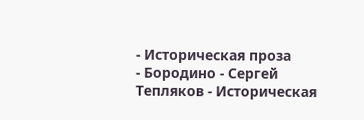- Историческая проза
- Бородино - Сергей Тепляков - Историческая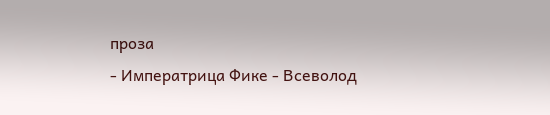проза
- Императрица Фике - Всеволод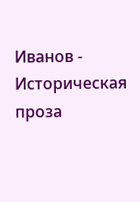Иванов - Историческая проза